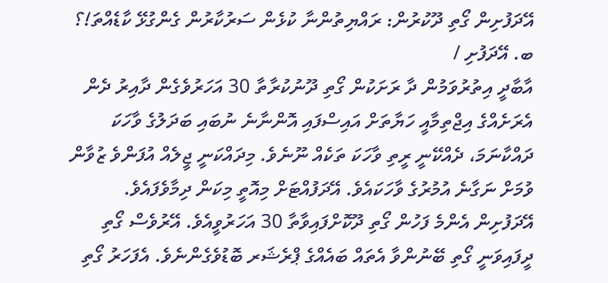އޭދަފުށިން ގޯތި ދޫކުރުން: ރައްޔިތުންނާ ކުޅެން ސަރުކާރުން ގެންގުޅޭ ކާޑެއްތަ!؟
ބ. އޭދަފުށި /
އާބާދީ އިތުރުވަމުން ދާ ރަށަކުން ގޯތި ދޫނުކުރާތާ 30 އަހަރުވެގެން ދާއިރު ދެން އެރަށެއްގެ އިޖްތިމާއީ ހަޔާތަށް އައިސްފައި އޮންނާނެ ނުބައި ބަދަލުގެ ވާހަކަ ދައްކާނަމަ، ދެއްކޭނީ ރީތި ވާހަކަ ތަކެއް ނޫނެވެ. މިދައްކަނީ ޖީލެއް އުފަންވެ ޒުވާން ވުމަށް ނަގާނެ އުމުރުގެ ވާހަކައެވެ. އޭދަފުއްޓަށް މިއޮތީ މިކަން ދިމާވެފައެވެ.
އޭދަފުށިން އެންމެ ފަހުން ގޯތި ދޫކޮށްފައިވާތާ 30 އަހަރުވީއެވެ. އޭރުވެސް ގޯތި ދީފައިވަނީ ގޯތި ބޭނުންވާ އެތައް ބައެއްގެ ޕްރެޝަރ ބޮޑުވެގެންނެވެ. އެފަހަރު ގޯތި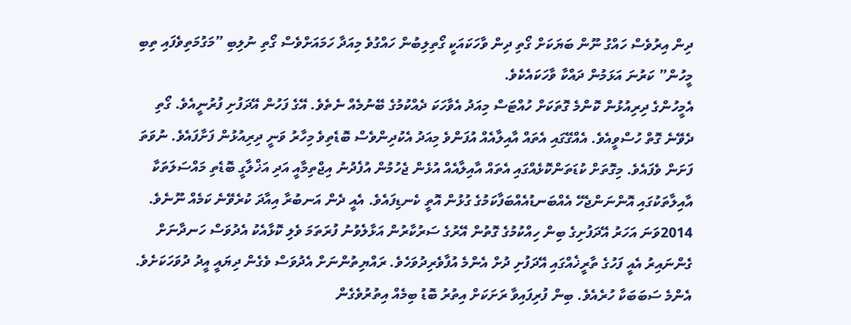ދިން އިރުވެސް ހައްގު ނޫން ބަޔަކަށް ގޯތި ދިން ވާހަކައަކީ ގޯތިލިބުން ހައްގުވެ މިއަދާ ހަމައަށްވެސް ގޯތި ނުލިބި ”މަގުމަތިވެފައި ތިބި މީހުން” ކަރުނަ އަޅަމުން ދައްކާ ވާހަކައެކެވެ.
އެމީހުންގެ ދިރިއުޅުން ކޮންމެ ގޮތަކަށް ހުއްޓަސް މިއަދު އެވާހަކަ ދެއްކުމުގެ ބޭނުމެއް ނެތެވެ. އޭގެ ފަހުން އޭދަފުށި ފުރުނީއެވެ. ގޯތި ދެވޭނެ ގޮތް ހުސްވީއެވެ. އެއްގޭގައި އެތައް އާއިލާއެއް އުފަންވެ މިއަދު އެކުދިންވެސް ބޮޑެތިވެ މިހާރު ވަނީ ދިރިއުޅުން ފަށާފައެވެ. ނުވަތަ ފަށަން ވެފައެވެ. މިގޮތަށް ކުޑަތަންކޮޅެއްގައި އެތައް އާއިލާއެއް އުޅެން ޖެހުމުން އުފެދުނު އިޖްތިމާއީ އަދި އަޚްލާގީ ބޮޑެތި މައްސަލަތަކާ އާއިލާތަކުގައި އޮންނަންޖެހޭ އެއްބަނޑުއެއްބަފާކަމުގެ ގުޅުން އޮތީ ކެނޑިފައެވެ. އެއީ ދެން އަނބުރާ އިއާދަ ކުރެވޭނެ ކަމެއް ނޫނެވެ.
2014ވަނަ އަހަރު އޭދަފުށިގެ ބިން ހިއްކުމުގެ ގޮތުން އޭރުގެ ސަރުކާރުން އަޅާލެވުނު ފުރަތަމަ ވެލި ކޮޅާއެކު އެދުވަސް ހަނދާނަށް ގެންނައިރު އެއީ ފަހުގެ ތާރީޚެއްގައި އޭދަފުށި ދުށް އެންމެ އުފާވެރިދުވަހެވެ. ރައްޔިތުންނަށް އެދުވަސް ވެގެން ދިޔައީ އީދު ދުވަހަކަށެވެ. އެންމެ ސަބަބަކާ ހުރެއެވެ. ބިން ފުރިފައިވާ ރަށަކަށް އިތުރު ބޮޑު ބިމެއް އިތުރުވެގެން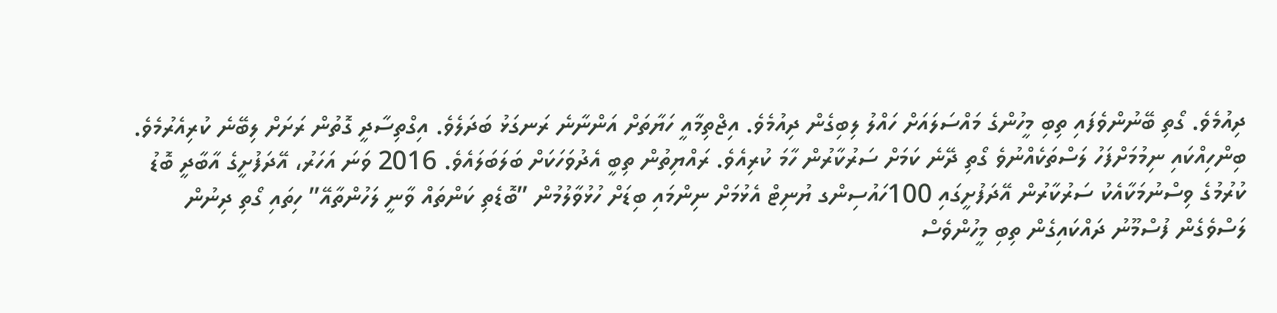ދިއުމެވެ. ގޯތި ބޭނުންވެފައި ތިބި މީހުންގެ މައްސަލައަށް ހައްލު ލިބިގެން ދިއުމެވެ. އިޖްތިމާއީ ހަޔާތަށް އަންނާނެ ރަނގަޅު ބަދަލެވެ. އިގްތިސާދީ ގޮތުން ރަށަށް ލިބޭނެ ކުރިއެރުމެވެ.
ބިންހިއްކައި ނިމުމަށްފަހު ލަސްތަކެއްނުވެ ގޯތި ދޭނެ ކަމަށް ސަރުކާރުން ހާމަ ކުރިއެވެ. ރައްޔިތުން ތިބީ އެދުވަހަކަށް ބަލަބަލައެވެ. 2016 ވަނަ އަހަރު، އޭދަފުށީގެ އާބާދީ ބޮޑު ކުރުމުގެ ވިސްނުމަކާއެކު ސަރުކާރުން އޭދަފުށީގައި 100ހައުސިންގ ޔުނިޓް އެޅުމަށް ނިންމައި ބިޑަށް ހުޅުވާލުމުން ”ބޮޑެތި ކަންތައް ވާނީ ލަހުންތާއޭ” ހިތައި ގޯތި ދިނުން ލަސްވެގެން ފުސްމޫނު ދައްކައިގެން ތިބި މީހުންވެސް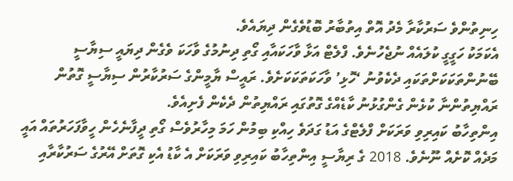ހިނިތުންވެ ސަރުކާރާ މެދު އޮތް އިތުބާރު ބޮޑުވެގެން ދިޔައެވެ.
އެކަމަކު ހަގީގީ ކުލައެއް ނުޖެހުނެވެ. ފްލެޓް އަޅާ ވާހަކައާއި ގޯތި ދިނުމުގެ ވާހަކަ ވެގެން ދިޔައީ ސިޔާސީ ބޭނުންތަކަކަށްތަކައި ދެކެވުނު ‘ހޮޅި’ ވާހަކަތަކަކަށެވެ. ރައީސް ޔާމީންގެ ސަރުކާރުން ސިޔާސީ ގޮތުން ރައްޔިތުންނާ ކުޅެން ގެންގުޅުނު ކާޑެއްގެ ގޮތުގައި ރައްޔިތުން ދެކެން ފެށިއެވެ.
އިންތިހާބު ކައިރިވި ވަރަކަށް ފްލެޓްގެ އަޑު ގަދަވެ ހިއްކި ބިމުން ހަމަ މިހާރުވެސް ގޯތި ދީފާނެހެން ހީވާފަހަރުތައް އައީ މަދެއް ކޮށެއް ނޫނެވެ. 2018 ގެ ރިޔާސީ އިންތިހާބު ކައިރިވި ވަރަކަށް އެ ކާޑު އެކި ގޮތަށް އޭރުގެ ސަރުކާރާއި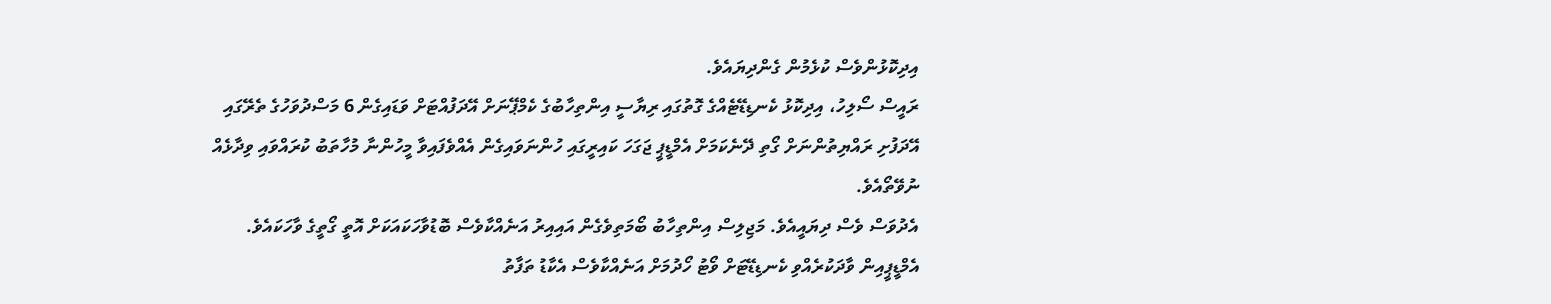އިދިކޮޅުންވެސް ކުޅެމުން ގެންދިޔައެވެ.
ރައީސް ސޯލިހު، އިދިކޮޅު ކެނޑިޑޭޓެއްގެ ގޮތުގައި ރިޔާސީ އިންތިހާބުގެ ކެމްޕޭނަށް އޭދަފުއްޓަށް ވަޑައިގެން 6 މަސްދުވަހުގެ ތެރޭގައި އޭދަފުށި ރައްޔިތުންނަށް ގޯތި ދޭނެކަމަށް އެމްޑީޕީ ޖަގަހަ ކައިރީގައި ހުންނަވައިގެން އެއްވެފައިވާ މީހުންނާ މުހާތަބު ކުރައްވައި ވިދާޅެއް ނުވޭތޯއެވެ.
އެދުވަސް ވެސް ދިޔައީއެވެ. މަޖިލިސް އިންތިހާބު ބޯމަތިވެގެން އައިއިރު އަނެއްކާވެސް ބޮޑުވާހަކައަކަށް އޮތީ ގޯތީގެ ވާހަކައެވެ. އެމްޑީޕީއިން ވާދަކުރެއްވި ކެނޑިޑޭޓަށް ވޯޓު ހޯދުމަށް އަނެއްކާވެސް އެކާޑު ތަފާތު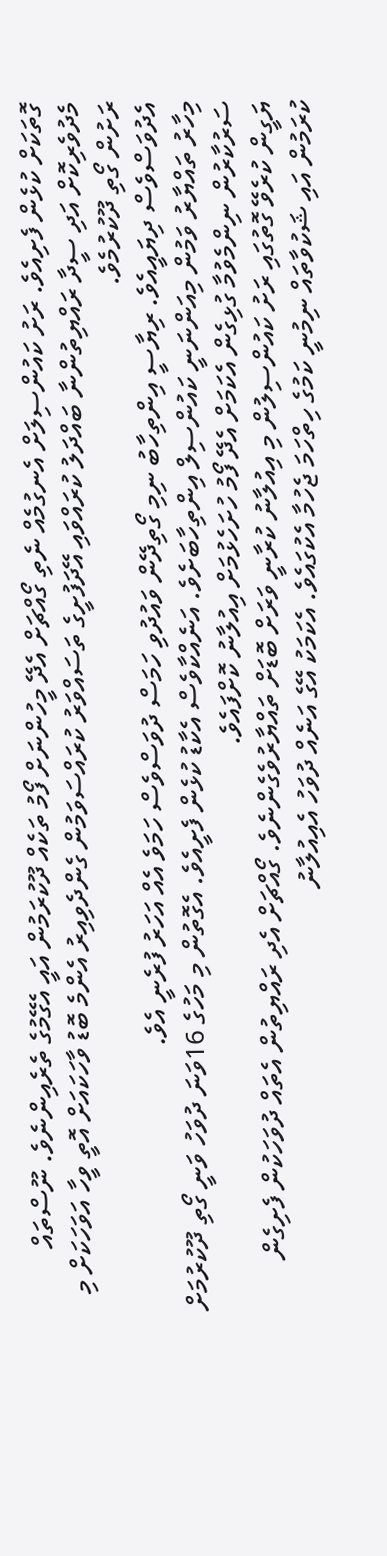ގޮތަކަށް ކުޅެން ފެށިއެވެ. ރަށު ކައުންސިލަށް އެނގުމެއް ނެތި ގޯއްޗަށް އެދޭ މީހުންނަށް ފޯމު ތަކެއް ދޫކުރަމުން އައީ އެގޭމުގެ ތެރެއިންނެވެ. ނޫސްތައް މެދުވެރިކޮށް އަދި ސީދާ ރައްޔިތުންނާ ބައްދަލު ކުރައްވައި އޭދަފުށީގެ ތަސައްވަރު ކުރައްސަވަމުން ގެންދެވިއިރު އެންމެ ބޮޑު ވާހަކައަށް އޮތީ ވީހާ އަވަހަކަށް މި ރަށުން ގޯތި ދޫކުރުމެވެ.
އެދުވަސްވެސް ދިޔައީއެވެ. ރިޔާސީ އިންތިހާބު ނިމި ގޯތިދޭން ވައުދުވި ހަމަސް ދުވަސްވެސް ހަމަވެ އެއް އަހަރު ފުރެނީ އެވެ.
މިހާރު ތައްޔާރު ވަމުން މިއަންނަނީ ކައުންސިލް އިންތިހާބަށެވެ. އަނެއްކާވެސް އެކާޑު ކުޅެން ފެށީއެވެ. އެގޮތުން މި މަހުގެ 16ވަނަ ދުވަހު ވަނީ ގޯތި ދޫކުރުމަށް ސަރުކާރުން ނިންމެވުމާ ގުޅިގެން އެކަމަށް އެދޭ ފޯމު ހުށަހެޅުމަށް އިއުލާނު ކޮށްފައެވެ.
ޔަގީން ކުރެވޭ ގޮތުގައި ރަށު ކައުންސިލުން މި އިއުލާނު ކުރާނީ ވަރަށް ބޮޑަށް ތައްޔާރުވެގެންނެވެ. ގޯއްޗަށް އެދި ރައްޔިތުން އެތައް ދުވަހަކުން ފެށިގެން ކުރަމުން އައި ޝަކުވާތައް ނިމުނީ ކަމުގެ ހިތްހަމަ ޖެހުމާ އެކުގައެވެ. އެކަމަކު އޭގެ އަނެއް ދުވަހު އެއިއުލާނު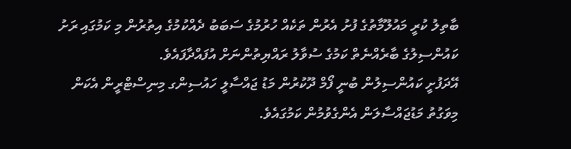ބާތިލު ކުރީ މައުލޫމާތުގެ ފުށު އެރުން ތަކެއް ހުރުމުގެ ސަބަބު ދެއްކުމުގެ އިތުރުން މި ކަމުގައި ރަށު ކައުންސިލުގެ ބާރެއްނެތް ކަމުގެ ސުވާލު ރައްޔިތުންނަށް އުފައްދާފައެވެ.
އޭދަފުށީ ކައުންސިލުން ބުނީ ފޯމް ދޫކުރުން މަޑު ޖައްސާލީ ހައުސިންގ މިނިސްޓްރީން އެކަން މިވަގުތު މަޑުޖައްސާލަން އެންގެވުމުން ކަމުގައެވެ.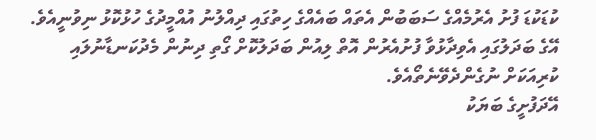ކުޑަކުޑަ ފުށު އެރުމެއްގެ ސަބަބުން އެތައް ބައެއްގެ ހިތުގައި ދިއްލުނު އުއްމީދުގެ ހުޅުކޮޅު ނިވުނީއެވެ.  އޭގެ ބަދަލުގައި އެވިދާޅުވާ ފުށުއެރުން އޮތް ލިއުން ބަދަލުކޮށް ގޯތި ދިނުން މެދުކަނޑާނުލައި ކުރިއަކަށް ނުގެންދެވޭނެތޯއެވެ.
އޭދަފުށީގެ ބަޔަކު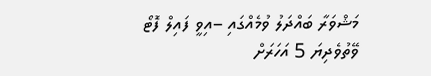މަޝްވަރާ ބައްދަލު ވުމެއްގައި –އިވީ ފައިލް ފޮޓޯ
ވޭތުވެދިޔަ 5 އަހަރަށް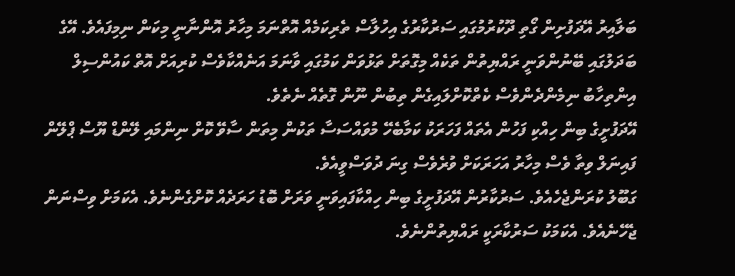ބަލާއިރު އޭދަފުށިން ގޯތި ދޫކުރުމުގައި ސަރުކާރުގެ އިހުލާސް ތެރިކަމެއް އޮތްނަމަ މިހާރު އޮންނާނީ މިކަން ނިމިފައެވެ. އޭގެ ބަދަލުގައި ބޭނުންވަނީ ރައްޔިތުން ތަކެއް މިގޮތަށް ތަޅުވަން ކަމުގައި ވާނަމަ އަނެއްކާވެސް ކުރިއަށް އޮތް ކައުންސިލް އިންތިހާބު ނިމެންދެންވެސް ކެތްކޮށްލައިގެން ތިބުން ނޫން ގޮތެއް ނެތެވެ.
އޭދަފުށީގެ ބިން ހިއްކި ފަހުން އެތައް ފަހަރަކު ކަމާބެހޭ މުވައްސަސާ ތަކުން މިތަން ސާވޭ ކޮށް ނިންމައި ލޭންޑް ޔޫސް ޕްލޭން ފައިނަލް ވިތާ ވެސް މިހާރު އަހަރަކަށް ވުރެވެސް ގިނަ ދުވަސްވީއެވެ.
ގަބޫލު ކުރަންޖެހެއެވެ. ސަރުކާރުން އޭދަފުށީގެ ބިން ހިއްކާފައިވަނީ ވަރަށް ބޮޑު ހަރަދެއް ކޮށްގެންނެވެ. އެކަމަށް ވިސްނަން ޖެހޭނެއެވެ. އެކަމަކު ސަރުކާރަކީ ރައްޔިތުންނެވެ.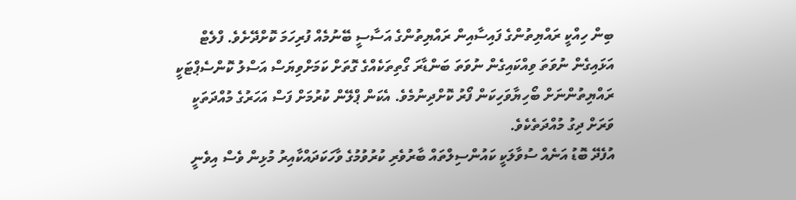ބިން ހިއްކީ ރައްޔިތުންގެ ފައިސާއިން ރައްޔިތުންގެ އަސާސީ ބޭނުމެއް ފުރިހަމަ ކޮށްދޭށެވެ. ފްލެޓް އަޅައިގެން ނުވަތަ ވިއްކައިގެން ނުވަތަ ބަންޑާރަ ގޯތިތަކެއްގެ ގޮތަށް ކަމަށްވިޔަސް އަސްލު ކޮންސެޕްޓަކީ ރައްޔިތުންނަށް ބޯހިޔާވަހިކަން ފޯރު ކޮށްދިނުމެވެ. އެކަން ޕްލޭން ކުރުމަށް ފަސް އަހަރުގެ މުއްދަތަކީ ވަރަށް ދިގު މުއްދަތެކެވެ.
އުފެދޭ ބޮޑު އަނެއް ސުވާލަކީ ކައުންސިލްތައް ބާރުވެރި ކުރުވުމުގެ ވާހަކަދައްކާއިރު މުޅިން ވެސް އިވެނީ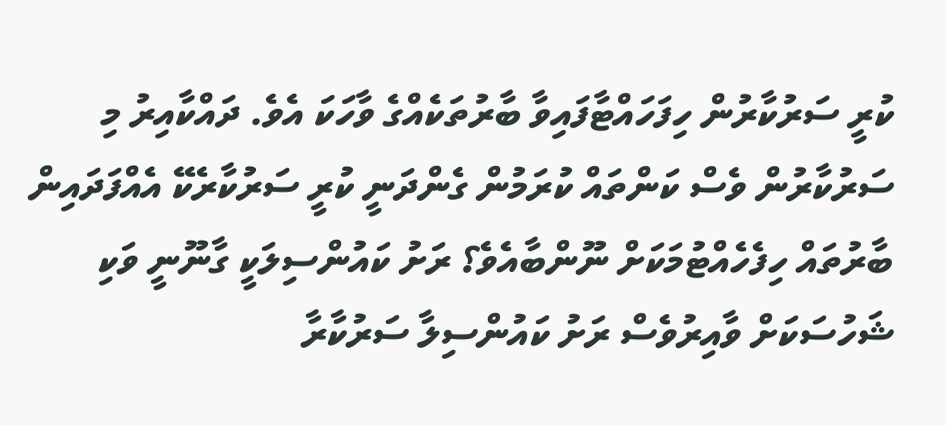ކުރީ ސަރުކާރުން ހިފަހައްޓާފައިވާ ބާރުތަކެއްގެ ވާހަކަ އެވެ. ދައްކާއިރު މި ސަރުކާރުން ވެސް ކަންތައް ކުރަމުން ގެންދަނީ ކުރީ ސަރުކާރެކޭ އެއްފަދައިން ބާރުތައް ހިފެހެއްޓުމަކަށް ނޫންބާއެވެ؟ ރަށު ކައުންސިލަކީ ގާނޫނީ ވަކި ޝަހުސަކަށް ވާއިރުވެސް ރަށު ކައުންސިލާ ސަރުކާރާ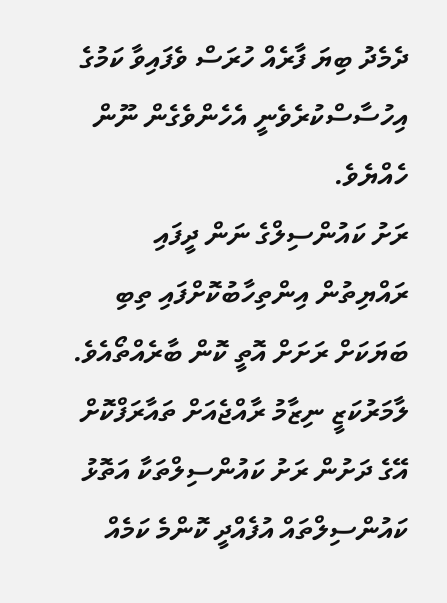ދެމެދު ބިޔަ ފާރެއް ހުރަސް ވެފައިވާ ކަމުގެ އިހުސާސްކުރެވެނީ އެހެންވެގެން ނޫން ހެއްޔެވެ.
ރަށު ކައުންސިލްގެ ނަން ދީފައި ރައްޔިތުން އިންތިހާބުކޮށްފައި ތިބި ބަޔަކަށް ރަށަށް އޮތީ ކޮން ބާރެއްތޯއެވެ. ލާމަރުކަޒީ ނިޒާމު ރާއްޖެއަށް ތައާރަފްކޮށް އޭގެ ދަށުން ރަށު ކައުންސިލްތަކާ އަތޮޅު ކައުންސިލްތައް އުފެއްދީ ކޮންމެ ކަމެއް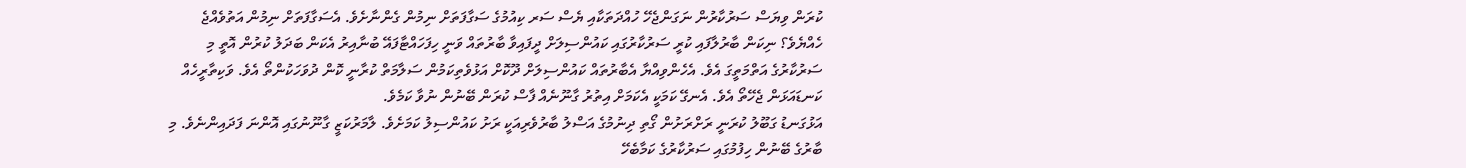ކުރަން ވިޔަސް ސަރުކާރުން ނަގަންޖެހޭ ހުއްދަތަކާއި ޔެސް ސަރ ކިއުމުގެ ސަގާފަތަށް ނިމުން ގެންނާށެވެ. އެސަގާފަތަށް ނިމުން އަތުވެއްޖެ ހެއްޔެވެ؟ ނިކަން ބާރުލާފައި ކުރީ ސަރުކާރުގައި ކައުންސިލަށް ދީފައިވާ ބާރުތައް ވަނީ ހިފަހައްޓާފައޭ ބުނާއިރު އެކަން ބަދަލު ކުރުން އޮތީ މި ސަރުކާރުގެ އަތްމަތީގަ އެވެ. އެހެންވިއްޔާ އެބާރުތައް ކައުންސިލަށް ދޫކޮށް އަޅުވެތިކަމުން ސަލާމަތް ކުރާނީ ކޮން ދުވަހަކުންތޯ އެވެ. ވަކިތާރީހެއް ކަނޑައަޅަން ޖެހޭތޯ އެވެ. އެނގޭ ކަމަކީ އެކަމަށް އިތުރު ގާނޫނެއް ފާސް ކުރަން ބޭނުން ނުވާ ކަމެވެ.
އަޅުގަނޑު ގަބޫލު ކުރަނީ ރަށްރަށުން ގޯތި ދިނުމުގެ އަސްލު ބާރުވެރިއަކީ ރަށު ކައުންސިލު ކަމަށެވެ. ލާމަރުކަޒީ ގާނޫނުގައި އޮންނަ ފަދައިންނެވެ. މި ބާރުގެ ބޭނުން ހިފުމުގައި ސަރުކާރުގެ ކަމާބެހޭ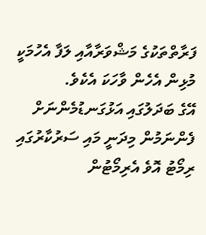ފަރާތްތަކުގެ މަޝްވަރާއާއި ލަފާ އެހުމަކީ މުޅިން އެހެން ވާހަކަ އެކެވެ.
އޭގެ ބަދަލުގައި އަޅުގަނޑުމެންނަށް ފެންނަމުން މިދަނީ މައި ސަރުކާރުގައި ރިމޯޓު އޮވެ އެރިމޯޓުން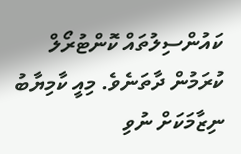ކައުންސިލުތައް ކޮންޓުރޯލް ކުރަމުން ދާތަނެވެ. މިއީ ކާމިޔާބު ނިޒާމަކަށް ނުވި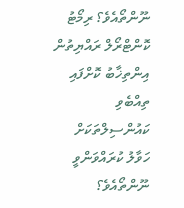ނޫންތޯއެވެ؟ ރިމޯޓު ކޮންޓްރޯލް ރައްޔިތުން އިންތިޚާބު ކޮށްފައި ތިއްބެވި ކައުންސިލްތަކަށް ހަވާލު ކުރައްވަންވީ ނޫންތޯއެވެ؟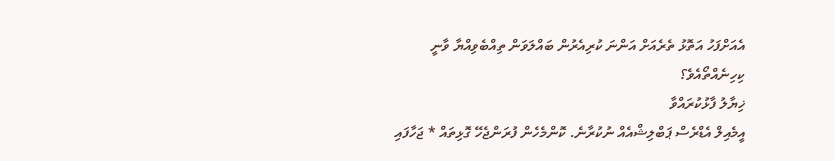އެއަށްފަހު އަތޮޅު ތެރެއަށް އަންނަ ކުރިއެރުން ބައްލަވަން ތިއްބެވިއްޔާ ވާނީ ކިހިނެއްތޯއެވެ؟
ޚިޔާލު ފާޅުކުރައްވާ
އީމެއިލް އެޑްރެސް ޕަބްލިޝްއެއް ނުކުރާނެ. ކޮންމެހެން ފުރަންޖެހޭ ގޮޅިތައް * ޖަހާފައި